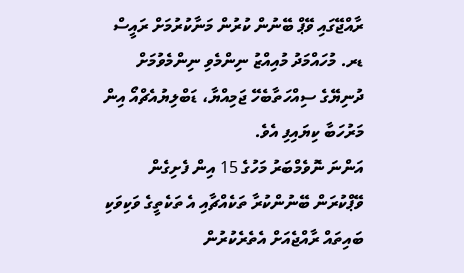ރާއްޖޭގައި ވޭޕް ބޭނުން ކުރުން މަނާކުރުމަށް ރައީސް ޑރ. މުހައްމަދު މުއިއްޒު ނިންމެވި ނިންމެވުމަށް ދުނިޔޭގެ ސިއްހަތާބެހޭ ޖަމިއްޔާ، ޑަބްލިޔުއެޗްއޯ އިން މަރުހަބާ ކިޔައިފި އެވެ.
އަންނަ ނޮވެމްބަރު މަހުގެ 15 އިން ފެށިގެން ވޭޕްކުރަން ބޭނުންކުރާ ތަކެއްޗާއި އެ ތަކެތީގެ ވަކިވަކި ބައިތައް ރާއްޖެއަށް އެތެރެކުރުން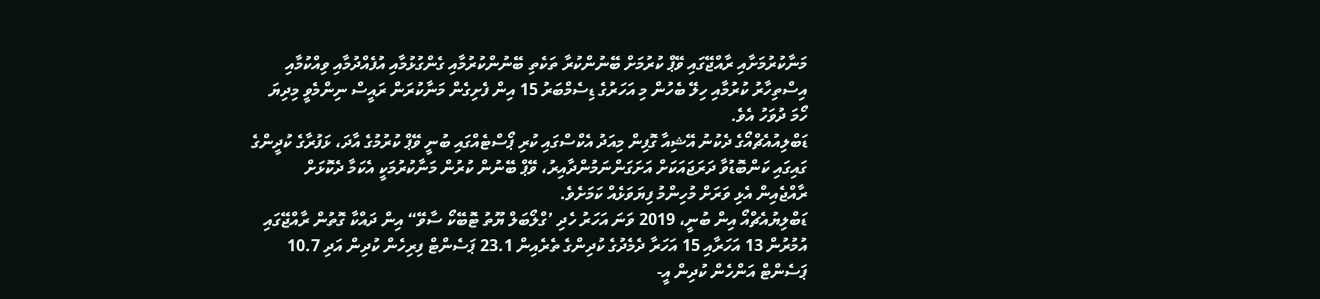މަނާކުރުމަށާއި ރާއްޖޭގައި ވޭޕް ކުރުމަށް ބޭނުންކުރާ ތަކެތި ބޭނުންކުރުމާއި ގެންގުޅުމާއި އުފެއްދުމާއި ވިއްކުމާއި އިސްތިހާރު ކުރުމާއި ހިލޭ ބެހުން މި އަހަރުގެ ޑިސެމްބަރު 15 އިން ފެށިގެން މަނާކުރަން ރައީސް ނިންމެވީ މިދިޔަ ހޯމަ ދުވަހު އެވެ.
ޑަބްލިއުއެޗްއޯގެ ދެކުނު އޭޝިއާ ގޮފިން މިއަދު އެކްސްގައި ކުރި ޕޯސްޓެއްގައި ބުނީ ވޭޕް ކުރުމުގެ އާދަ، ޅަފުރާގެ ކުދީންގެ ގައިގައި ކަންބޮޑުވާ ދަރަޖައަކަށް އަށަގަންނަމުންދާއިރު، ވޭޕް ބޭނުން ކުރުން މަނާކުރުމަކީ އެކަމާ ދެކޮޅަށް ރާއްޖެއިން އެޅި ވަރަށް މުހިންމު ފިޔަވަޅެއް ކަމަށެވެ.
ޑަބްލިޔުއެޗްއޯ އިން ބުނީ، 2019 ވަނަ އަހަރު ހެދި ’ގްލޯބަލް ޔޫތު ޓޮބޭކޯ ސާވޭ“ އިން ދައްކާ ގޮތުން ރާއްޖޭގައި އުމުރުން 13 އަހަރާއި 15 އަހަރާ ދެމެދުގެ ކުދިންގެ ތެރެއިން 23.1 ޕަސެންޓް ފިރިހެން ކުދިން އަދި 10.7 ޕަސެންޓް އަންހެން ކުދިން އީ-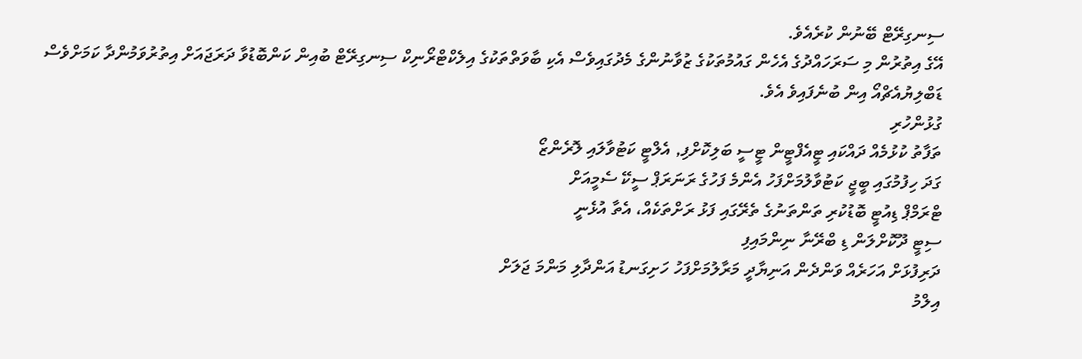ސިނގިރޭޓް ބޭނުން ކުރެއެވެ.
އޭގެ އިތުރުން މި ސަރަހައްދުގެ އެހެން ގައުމުތަކުގެ ޒުވާނުންގެ މެދުގައިވެސް އެކި ބާވަތްތަކުގެ އިލެކްޓްރޯނިކް ސިނގިރޭޓް ބުއިން ކަންބޮޑުވާ ދަރަޖައަށް އިތުރުވަމުންދާ ކަމަށްވެސް ޑަބްލިޔުއެޗްއޯ އިން ބުނެފައިވެ އެވެ.
ގުޅުންހުރި
ތަފާތު ކުޅުމެއް ދައްކައި ޓީއެފްޓީން ޓީސީ ބަލިކޮށްފި, އެލްޓީ ކަޓުވާލައި ލޮރެންޒޯ
ގަދަ ހިފުމުގައި ބީޖީ ކަޓުވާލުމަށްފަހު އެންމެ ފަހުގެ ރަނަރަޕް ސީކޭ ސެމީއަށް
ޓްރަމްޕް ޑިއުޓީ ބޮޑުކުރި ތަންތަނުގެ ތެރޭގައި ފަޅު ރަށްތަކެއް، އެތާ އުޅެނީ
ސިޓީ ދޫކޮށްލަން ޑި ބްރޭނާ ނިންމައިފި
ދަރިފުޅަށް އަހަރެއް ވަންދެން އަނިޔާދީ މަރާލުމަށްފަހު ހަށިގަނޑު އަންދާލި މަންމަ ޖަލަށް
އިލްމު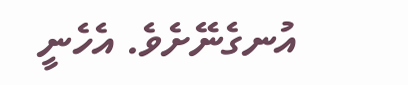އުނގެނޭށެވެ. އެހެނީ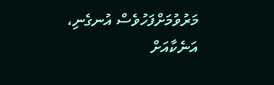މަރުވުމަށްފަހުވެސް އުނގެނި، އަނެކާއަށް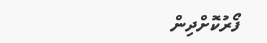ފޯރުކޮށްދިން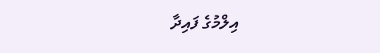އިލްމުގެ ފައިދާ